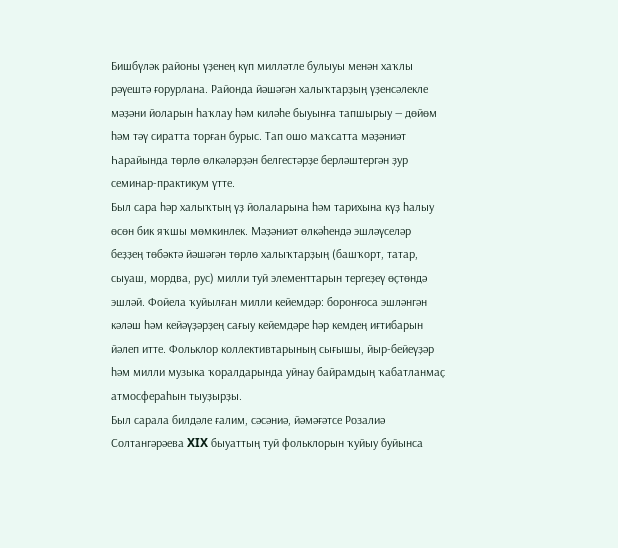Бишбүләк районы үҙенең күп милләтле булыуы менән хаҡлы рәүештә ғорурлана. Районда йәшәгән халыҡтарҙың үҙенсәлекле мәҙәни йоларын һаҡлау һәм киләһе быуынға тапшырыу — дөйөм һәм тәү сиратта торған бурыс. Тап ошо маҡсатта мәҙәниәт Һарайында төрлө өлкәләрҙән белгестәрҙе берләштергән ҙур семинар-практикум үтте.
Был сара һәр халыҡтың үҙ йолаларына һәм тарихына күҙ һалыу өсөн бик яҡшы мөмкинлек. Мәҙәниәт өлкәһендә эшләүселәр беҙҙең төбәктә йәшәгән төрлө халыҡтарҙың (башҡорт, татар, сыуаш, мордва, рус) милли туй элементтарын тергеҙеү өҫтөндә эшләй. Фойела ҡуйылған милли кейемдәр: боронғоса эшләнгән кәләш һәм кейәүҙәрҙең сағыу кейемдәре һәр кемдең иғтибарын йәлеп итте. Фольклор коллективтарының сығышы, йыр-бейеүҙәр һәм милли музыка ҡоралдарында уйнау байрамдың ҡабатланмаҫ атмосфераһын тыуҙырҙы.
Был сарала билдәле ғалим, сәсәниә, йәмәғәтсе Розалиә Солтангәрәева XIX быуаттың туй фольклорын ҡуйыу буйынса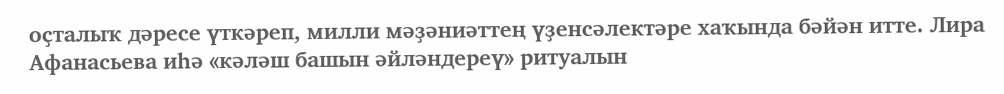оҫталыҡ дәресе үткәреп, милли мәҙәниәттең үҙенсәлектәре хаҡында бәйән итте. Лира Афанасьева иһә «кәләш башын әйләндереү» ритуалын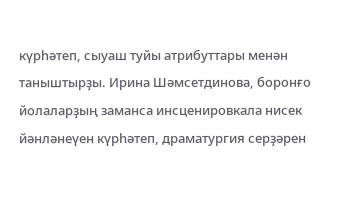күрһәтеп, сыуаш туйы атрибуттары менән таныштырҙы. Ирина Шәмсетдинова, боронғо йолаларҙың заманса инсценировкала нисек йәнләнеүен күрһәтеп, драматургия серҙәрен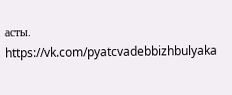асты.
https://vk.com/pyatcvadebbizhbulyaka